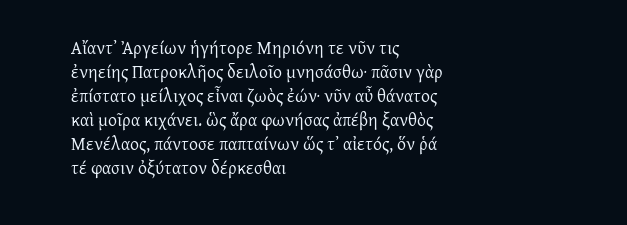Αἴαντʼ Ἀργείων ἡγήτορε Μηριόνη τε νῦν τις ἐνηείης Πατροκλῆος δειλοῖο μνησάσθω· πᾶσιν γὰρ ἐπίστατο μείλιχος εἶναι ζωὸς ἐών· νῦν αὖ θάνατος καὶ μοῖρα κιχάνει. ὣς ἄρα φωνήσας ἀπέβη ξανθὸς Μενέλαος, πάντοσε παπταίνων ὥς τʼ αἰετός, ὅν ῥά τέ φασιν ὀξύτατον δέρκεσθαι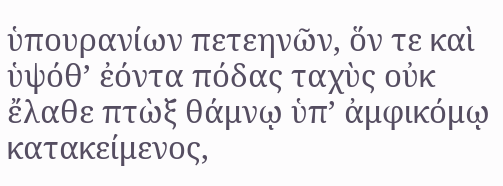ὑπουρανίων πετεηνῶν, ὅν τε καὶ ὑψόθʼ ἐόντα πόδας ταχὺς οὐκ ἔλαθε πτὼξ θάμνῳ ὑπʼ ἀμφικόμῳ κατακείμενος,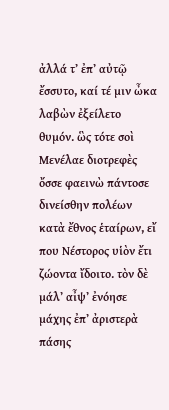ἀλλά τʼ ἐπʼ αὐτῷ ἔσσυτο, καί τέ μιν ὦκα λαβὼν ἐξείλετο θυμόν. ὣς τότε σοὶ Μενέλαε διοτρεφὲς ὄσσε φαεινὼ πάντοσε δινείσθην πολέων κατὰ ἔθνος ἑταίρων, εἴ που Νέστορος υἱὸν ἔτι ζώοντα ἴδοιτο. τὸν δὲ μάλʼ αἶψʼ ἐνόησε μάχης ἐπʼ ἀριστερὰ πάσης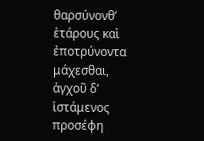θαρσύνονθʼ ἑτάρους καὶ ἐποτρύνοντα μάχεσθαι, ἀγχοῦ δʼ ἱστάμενος προσέφη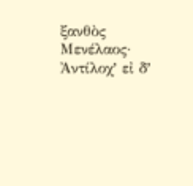ξανθὸς Μενέλαος· Ἀντίλοχʼ εἰ δʼ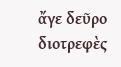ἄγε δεῦρο διοτρεφὲς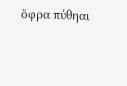ὄφρα πύθηαι